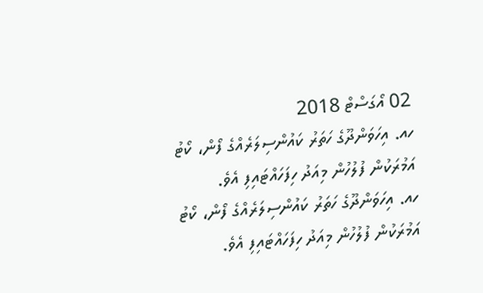02 އޯގަސްޓް 2018
ހއ. އިހަވަންދޫގެ ހަތަރު ކައުންސިލަރެއްގެ ފޯން، ކޯޓު އަމުރަކުން ފުލުހުން މިއަދު ހިފަހައްޓައިފި އެވެ.
ހއ. އިހަވަންދޫގެ ހަތަރު ކައުންސިލަރެއްގެ ފޯން، ކޯޓު އަމުރަކުން ފުލުހުން މިއަދު ހިފަހައްޓައިފި އެވެ.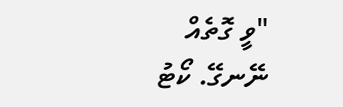"ވީ ގޮތެއް ނޭނގޭ. ކޯޓު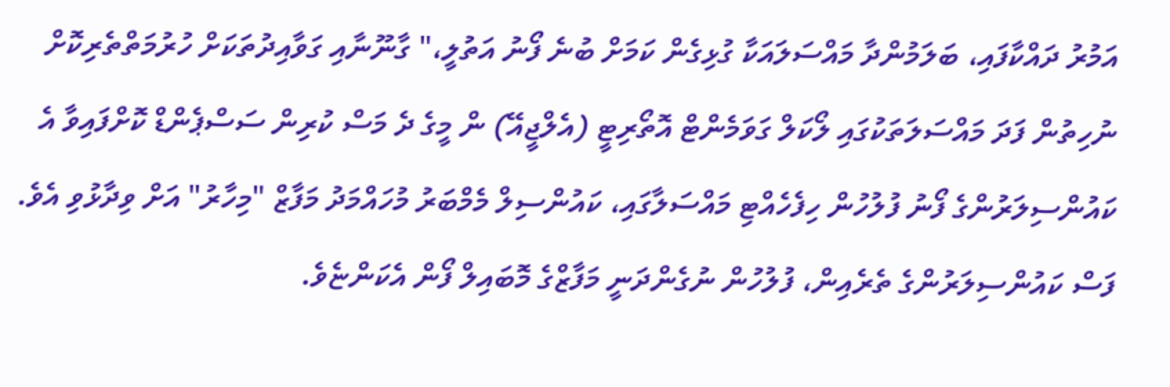އަމުރު ދައްކާފައި، ބަލަމުންދާ މައްސަލައަކާ ގުޅިގެން ކަމަށް ބުނެ ފޯނު އަތުލީ،" ގާނޫނާއި ގަވާއިދުތަކަށް ހުރުމަތްތެރިކޮށް ނުހިތުން ފަދަ މައްސަލަތަކުގައި ލޯކަލް ގަވަމެންޓް އޮތޯރިޓީ (އެލްޖީއޭ) ން މީގެ ދެ މަސް ކުރިން ސަސްޕެންޑް ކޮށްފައިވާ އެ ކައުންސިލަރުންގެ ފޯނު ފުލުހުން ހިފެހެއްޓި މައްސަލާގައި، ކައުންސިލް މެމްބަރު މުހައްމަދު މަފާޒް "މިހާރު" އަށް ވިދާޅުވި އެވެ.
ފަސް ކައުންސިލަރުންގެ ތެރެއިން، ފުލުހުން ނުގެންދަނީ މަފާޒްގެ މޮބައިލް ފޯން އެކަންޏެވެ.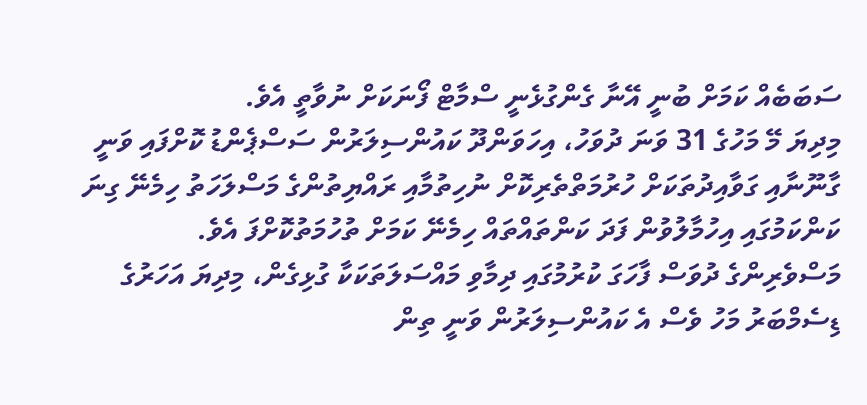ސަބަބެއް ކަމަށް ބުނީ އޭނާ ގެންގުޅެނީ ސްމާޓް ފޯނަކަށް ނުވާތީ އެވެ.
މިދިޔަ މޭ މަހުގެ 31 ވަނަ ދުވަހު، އިހަވަންދޫ ކައުންސިލަރުން ސަސްޕެންޑު ކޮށްފައި ވަނީ ގާނޫނާއި ގަވާއިދުތަކަށް ހުރުމަތްތެރިކޮށް ނުހިތުމާއި ރައްޔިތުންގެ މަސްލަހަތު ހިމެނޭ ގިނަ ކަންކަމުގައި އިހުމާލުވުން ފަދަ ކަންތައްތައް ހިމެނޭ ކަމަށް ތުހުމަތުކޮށްފަ އެވެ.
މަސްވެރިންގެ ދުވަސް ފާހަގަ ކުރުމުގައި ދިމާވި މައްސަލަތަކަކާ ގުޅިގެން، މިދިޔަ އަހަރުގެ ޑިސެމްބަރު މަހު ވެސް އެ ކައުންސިލަރުން ވަނީ ތިން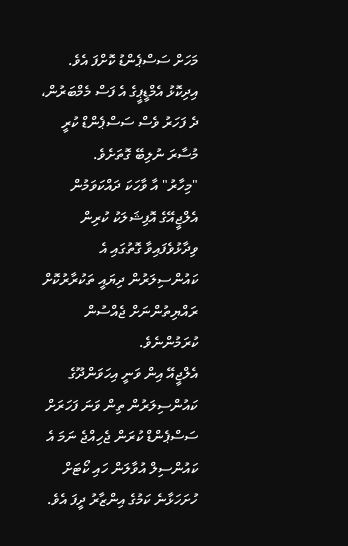މަހަށް ސަސްޕެންޑު ކޮށްފަ އެވެ. އިދިކޮޅު އެމްޑީޕީގެ އެ ފަސް މެމްބަރުން، ދެ ފަހަރު ވެސް ސަސްޕެންޑް ކުރީ މުސާރަ ނުލިބޭ ގޮތަށެވެ.
"މިހާރު" އާ ވާހަކަ ދައްކަވަމުން އެލްޖީއޭގެ އޮފިޝަލަކު ކުރިން ވިދާޅުވެފައިވާ ގޮތުގައި އެ ކައުންސިލަރުން ދިޔައީ ތަކުރާރުކޮށް ރައްޔިތުންނަށް ޖެއްސުން ކުރަމުންނެވެ.
އެލްޖީއޭ އިން ވަނީ އިހަވަންދޫގެ ކައުންސިލަރުން ތިން ވަނަ ފަހަރަށް ސަސްޕެންޑް ކުރަން ޖެހިއްޖެ ނަމަ އެ ކައުންސިލް އުވާލަން ހައި ކޯޓަށް ހުށަހަޅާނެ ކަމުގެ އިންޒާރު ދީފަ އެވެ.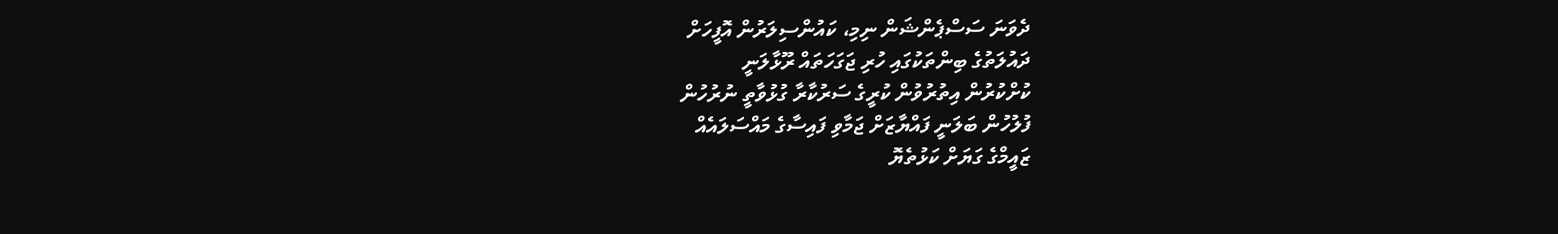ދެވަނަ ސަސްޕެންޝަން ނިމި، ކައުންސިލަރުން އޮފީހަށް
ދައުލަތުގެ ބިންތަކުގައި ހުރި ޖަގަހަތައް ރޫޅާލަނީ
ކުށްކުރުން އިތުރުވުން ކުރީގެ ސަރުކާރާ ގުޅުވާތީ ނުރުހުން
ފުލުހުން ބަލަނީ ފައްޔާޒަށް ޖަމާވި ފައިސާގެ މައްސަލައެއް
ޒައީމްގެ ގަޔަށް ކަޅުތެޔޮ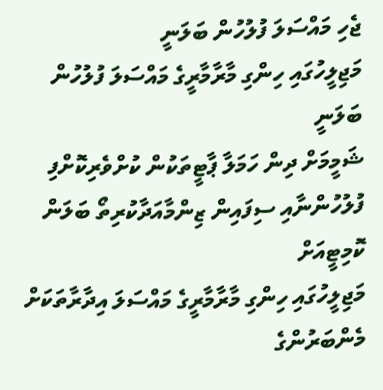ޖެހި މައްސަލަ ފުލުހުން ބަލަނީ
މަޖިލީހުގައި ހިންގި މާރާމާރީގެ މައްސަލަ ފުލުހުން ބަލަނީ
ޝަމީމަށް ދިން ހަމަލާ ޕާޓީތަކުން ކުށްވެރިކޮށްފި
ފުލުހުންނާއި ސިފައިން ޒިންމާއަދާކުރިތޯ ބަލަން ކޮމިޓީއަށް
މަޖިލީހުގައި ހިންގި މާރާމާރީގެ މައްސަލަ އިދާރާތަކަށް
މެންބަރުންގެ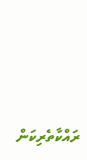ރައްކާތެރިކަން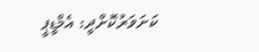ކަށަވަރުކޮށްދީ: އެމްޑީޕީ